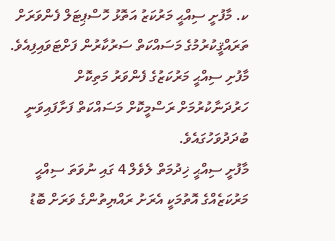ކ. މާފުށީ ސިއްޙީ މަރުކަޒު އަތޮޅު ހޮސްޕިޓަލް ފެންވަރަށް ތަރައްޤީކުރުމުގެ މަސައްކަތް ސަރުކާރުން ފަށްޓަވައިފިއެވެ. މާފުށި ސިއްޙީ މަރުކަޒުގެ ފެންވަރު މަތިކޮށް ހަރުދަނާކުރުމަށް ރަސްމީކޮށް މަސައްކަތް ފަށާފައިވަނީ ބުދަދުވަހުގައެވެ.
މާފުށީ ސިއްޙީ ޚިދުމަތް ލެވެލް 4 ގައި ނުވަތަ ސިއްޙީ މަރުކަޒެއްގެ އޮތުމަކީ އެރަށު ރައްޔިތުންގެ ވަރަށް ބޮޑު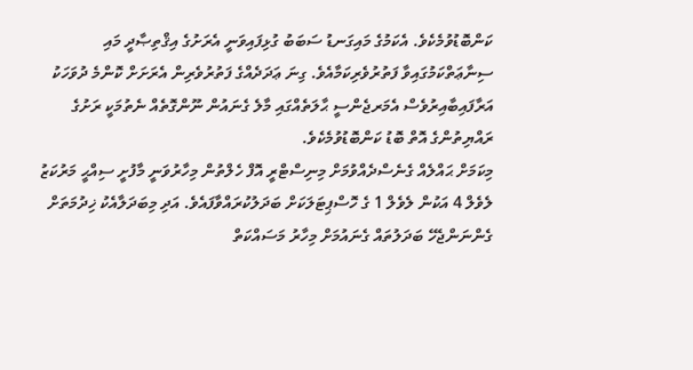ކަންބޮޑުވުމެކެވެ. އެކަމުގެ މައިގަނޑު ސަބަބު ގުޅިފައިވަނީ އެރަށުގެ އިޤްތިޞާދީ މައި ސިނާޢަތްކަމުގައިވާ ފަތުރުވެރިކަމާއެވެ. ގިނަ ޢަދަދެއްގެ ފަތުރުވެރިން އެރަށަށް ކޮންމެ ދުވަހަކު އަރާފައިބާއިރުވެސް އެމަރޖެންސީ ޙާލަތެއްގައި މާލެ ގެނައުން ނޫންގޮތެއް ނެތުމަކީ ރަށުގެ ރައްޔިތުންގެ އޮތް ބޮޑު ކަންބޮޑުވުމެކެވެ.
މިކަމަށް ޙައްލެއް ގެނެސްދެއްވުމަށް މިނިސްޓްރީ އޮފް ހެލްތުން މިހާރުވަނީ މާފުށީ ސިއްޙީ މަރުކަޒު ލެވެލް 4 އަކުން ލެވެލް 1 ގެ ހޮސްޕިޓަލަކަށް ބަދަލުކުރައްވާފައެވެ. އަދި މިބަދަލާއެކު ޚިދުމަތަށް ގެންނަންޖެހޭ ބަދަލުތައް ގެނައުމަށް މިހާރު މަސައްކަތް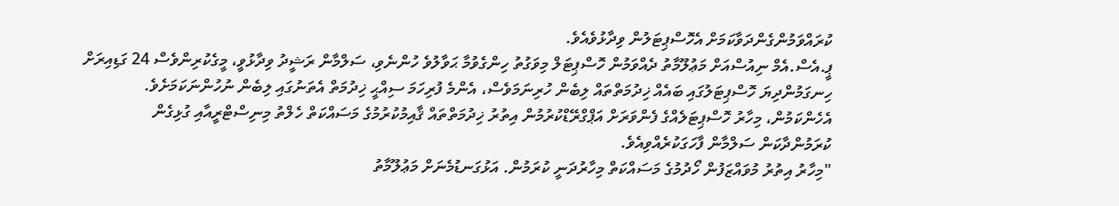ކުރައްވަމުންގެންދަވާކަމަށް އެހޮސްޕިޓަލުން ވިދާޅުވެއެވެ.
ޕީ.އެސް.އެމް ނިއުސްއަށް މަޢުލޫމާތު ދެއްވަމުން ހޮސްޕިޓަލް މިވަގުތު ހިންގެވުމާ ޙަވާލުވެ ހުންނެވި، ސަލްމާން ރަޝީދު ވިދާޅުވީ، މީގެކުރިންވެސް 24 ގަޑިއިރަށް ހިނގަމުންދިޔަ ހޮސްޕިޓަލުގައި ބައެއް ޚިދުމަތްތައް ލިބެން ހުރިނަމަވެސް، އެންމެ ފުރިހަމަ ސިއްޙީ ޚިދުމަތް އެތަނުގައި ލިބެން ނުހުންނަކަމަށެވެ. އެހެންކަމުން، މިހާރު ހޮސްޕިޓަލެއްގެ ފެންވަރަށް އަޕްގްރޭޑްކުރުމުން އިތުރު ޚިދުމަތްތައް ޤާއިމުކުރުމުގެ މަސައްކަތް ހެލްތު މިނިސްޓްރީއާއި ގުޅިގެން ކުރަމުންދާކަން ސަލްމާން ފާހަގަކުރެއްވިއެވެ.
"މިހާރު އިތުރު މުވައްޒަފުން ހޯދުމުގެ މަސައްކަތް މިހާރުދަނީ ކުރަމުން. އަޅުގަނޑުމެނަށް މަޢުލޫމާތު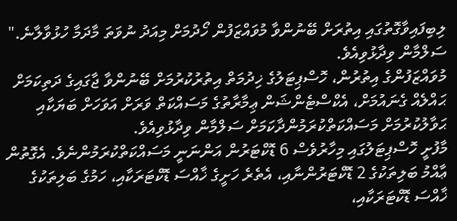ލިބިފައިވާގޮތުގައި އިތުރަށް ބޭނުންވާ މުވައްޒަފުން ހޯދުމަށް މިއަދު ނުވަތަ މާދަމާ ހުޅުވާލާނެ." ސަލްމާން ވިދާޅުވިއެވެ.
މުވައްޒަފުންގެ އިތުރުން، ހޮސްޕިޓަލުގެ ޚިދުމަތް އިތުރުކުރުމަށް ބޭނުންވާ ޖާގައިގެ ދަތިކަމަށް ޙައްލެއް ގެނައުމަށް، އެކްސްޓެންޝަން ޢިމާރާތުގެ މަސައްކަތް ވަރަށް އަވަހަށް ބަޔަކާއި ޙަވާލުކުރުމަށް މަސައްކަތްކުރަމުންދާކަމަށް ސަލްމާން ވިދާޅުވިއެވެ.
މާފުށީ ހޮސްޕިޓަލުގައި މިހާރުވެސް 6 ޑޮކްޓަރުން އަންނަނީ މަސައްކަތްކުރަމުންނެވެ. އެގޮތުން ޢާއްމު ބަލިތަކުގެ 2 ޑޮކްޓަރުންނާއި، އެތެރެ ހަށީގެ ޚާއްސަ ޑޮކްޓަރަކާއި، ހަމުގެ ބަލިތަކުގެ ޚާއްސަ ޑޮކްޓަރަކާއި،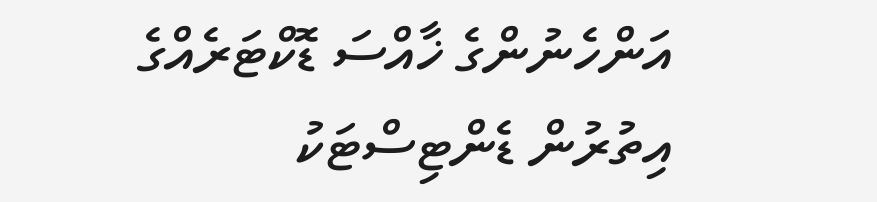އަންހެނުންގެ ޚާއްސަ ޑޮކްޓަރެއްގެ އިތުރުން ޑެންޓިސްޓަކު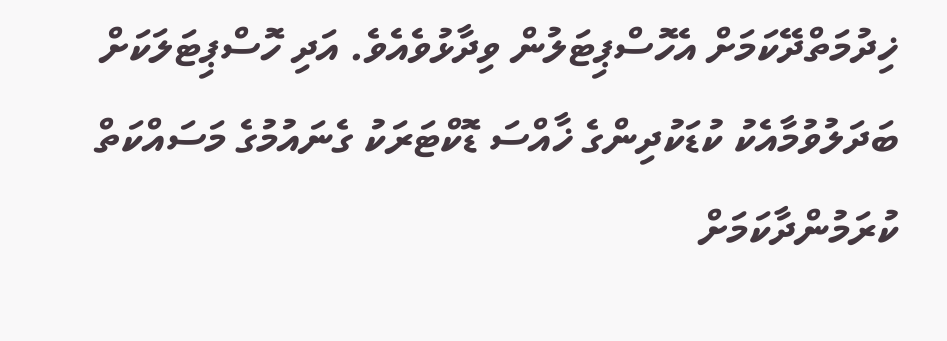ޚިދުމަތްދޭކަމަށް އެހޮސްޕިޓަލުން ވިދާޅުވެއެވެ. އަދި ހޮސްޕިޓަލަކަށް ބަދަލުވުމާއެކު ކުޑަކުދިންގެ ޚާއްސަ ޑޮކްޓަރަކު ގެނައުމުގެ މަސައްކަތް ކުރަމުންދާކަމަށް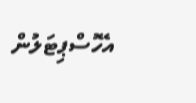އެހޮސްޕިޓަލުން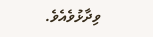ވިދާޅުވެއެވެ.